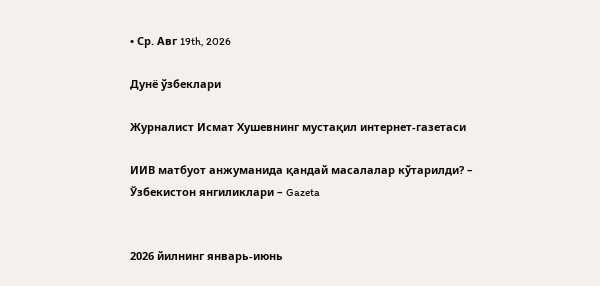• Ср. Авг 19th, 2026

Дунё ўзбеклари

Журналист Исмат Хушевнинг мустақил интернет-газетаси

ИИВ матбуот анжуманида қандай масалалар кўтарилди? – Ўзбекистон янгиликлари – Gazeta


2026 йилнинг январь-июнь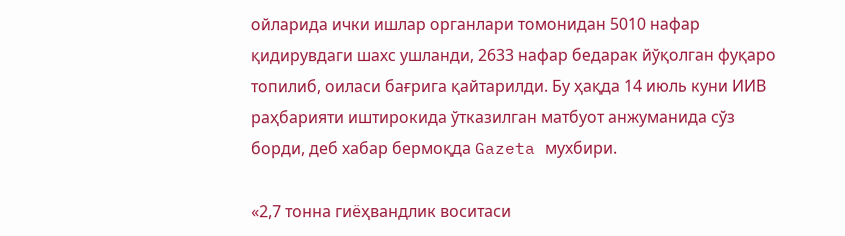ойларида ички ишлар органлари томонидан 5010 нафар қидирувдаги шахс ушланди, 2633 нафар бедарак йўқолган фуқаро топилиб, оиласи бағрига қайтарилди. Бу ҳақда 14 июль куни ИИВ раҳбарияти иштирокида ўтказилган матбуот анжуманида сўз борди, деб хабар бермоқда Gazeta мухбири.

«2,7 тонна гиёҳвандлик воситаси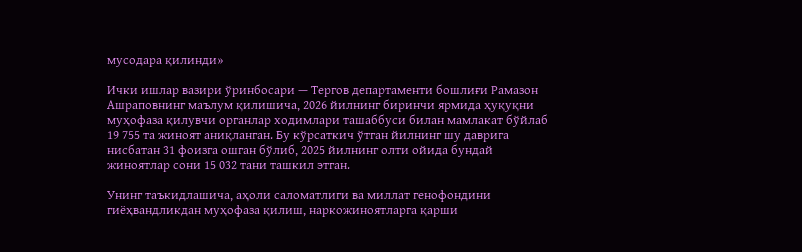мусодара қилинди»

Ички ишлар вазири ўринбосари — Тергов департаменти бошлиғи Рамазон Ашраповнинг маълум қилишича, 2026 йилнинг биринчи ярмида ҳуқуқни муҳофаза қилувчи органлар ходимлари ташаббуси билан мамлакат бўйлаб 19 755 та жиноят аниқланган. Бу кўрсаткич ўтган йилнинг шу даврига нисбатан 31 фоизга ошган бўлиб, 2025 йилнинг олти ойида бундай жиноятлар сони 15 032 тани ташкил этган.

Унинг таъкидлашича, аҳоли саломатлиги ва миллат генофондини гиёҳвандликдан муҳофаза қилиш, наркожиноятларга қарши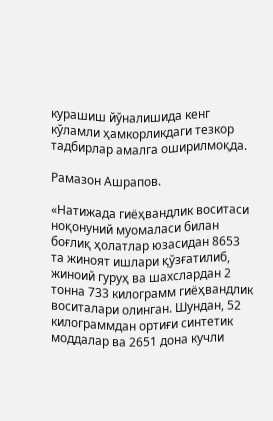курашиш йўналишида кенг кўламли ҳамкорликдаги тезкор тадбирлар амалга оширилмоқда.

Рамазон Ашрапов.

«Натижада гиёҳвандлик воситаси ноқонуний муомаласи билан боғлиқ ҳолатлар юзасидан 8653 та жиноят ишлари қўзғатилиб, жиноий гуруҳ ва шахслардан 2 тонна 733 килограмм гиёҳвандлик воситалари олинган. Шундан, 52 килограммдан ортиғи синтетик моддалар ва 2651 дона кучли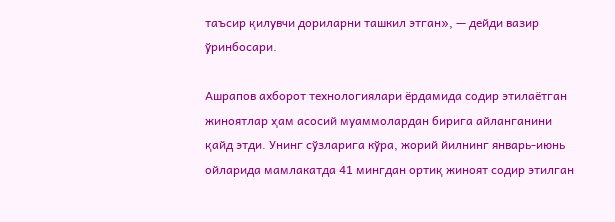таъсир қилувчи дориларни ташкил этган», — дейди вазир ўринбосари.

Ашрапов ахборот технологиялари ёрдамида содир этилаётган жиноятлар ҳам асосий муаммолардан бирига айланганини қайд этди. Унинг сўзларига кўра, жорий йилнинг январь-июнь ойларида мамлакатда 41 мингдан ортиқ жиноят содир этилган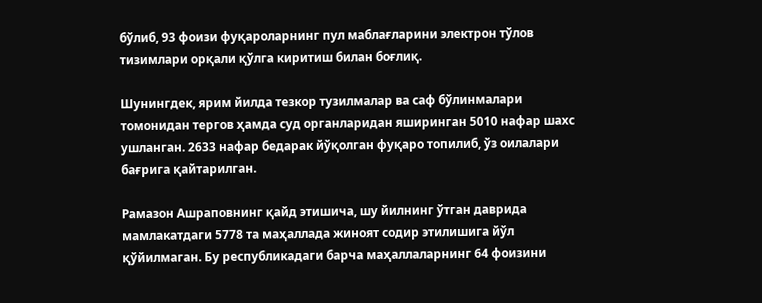бўлиб, 93 фоизи фуқароларнинг пул маблағларини электрон тўлов тизимлари орқали қўлга киритиш билан боғлиқ.

Шунингдек, ярим йилда тезкор тузилмалар ва саф бўлинмалари томонидан тергов ҳамда суд органларидан яширинган 5010 нафар шахс ушланган. 2633 нафар бедарак йўқолган фуқаро топилиб, ўз оилалари бағрига қайтарилган.

Рамазон Ашраповнинг қайд этишича, шу йилнинг ўтган даврида мамлакатдаги 5778 та маҳаллада жиноят содир этилишига йўл қўйилмаган. Бу республикадаги барча маҳаллаларнинг 64 фоизини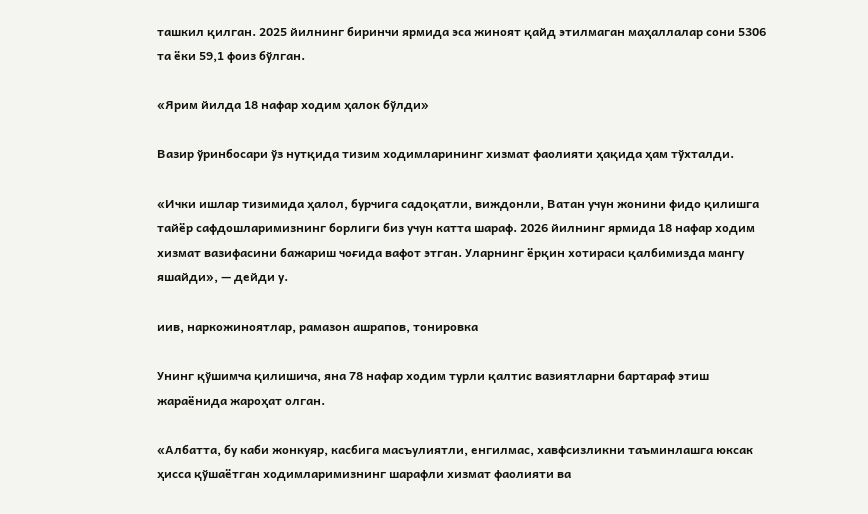ташкил қилган. 2025 йилнинг биринчи ярмида эса жиноят қайд этилмаган маҳаллалар сони 5306 та ёки 59,1 фоиз бўлган.

«Ярим йилда 18 нафар ходим ҳалок бўлди»

Вазир ўринбосари ўз нутқида тизим ходимларининг хизмат фаолияти ҳақида ҳам тўхталди.

«Ички ишлар тизимида ҳалол, бурчига садоқатли, виждонли, Ватан учун жонини фидо қилишга тайёр сафдошларимизнинг борлиги биз учун катта шараф. 2026 йилнинг ярмида 18 нафар ходим хизмат вазифасини бажариш чоғида вафот этган. Уларнинг ёрқин хотираси қалбимизда мангу яшайди», — дейди у.

иив, наркожиноятлар, рамазон ашрапов, тонировка

Унинг қўшимча қилишича, яна 78 нафар ходим турли қалтис вазиятларни бартараф этиш жараёнида жароҳат олган.

«Албатта, бу каби жонкуяр, касбига масъулиятли, енгилмас, хавфсизликни таъминлашга юксак ҳисса қўшаётган ходимларимизнинг шарафли хизмат фаолияти ва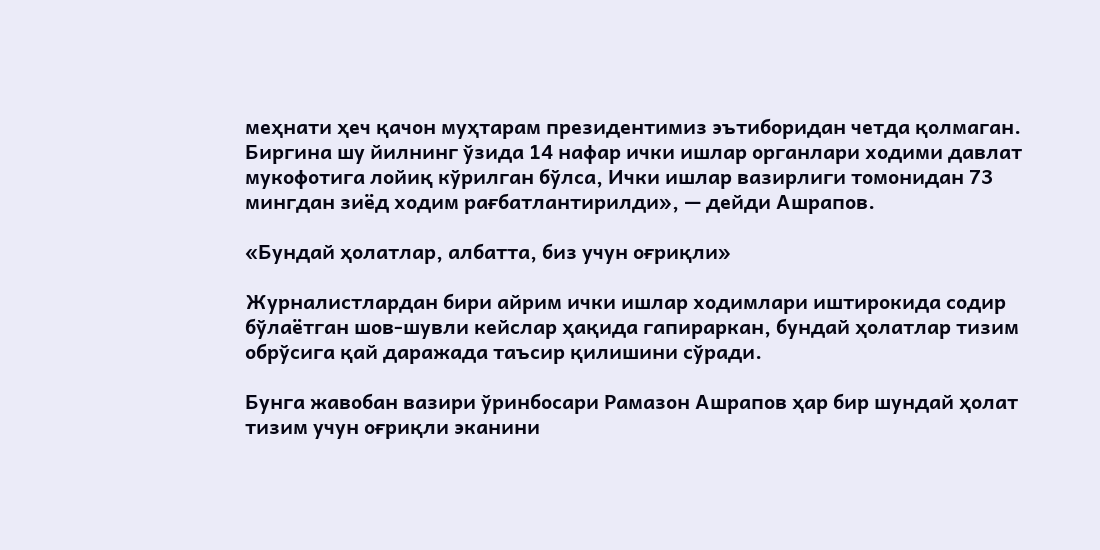меҳнати ҳеч қачон муҳтарам президентимиз эътиборидан четда қолмаган. Биргина шу йилнинг ўзида 14 нафар ички ишлар органлари ходими давлат мукофотига лойиқ кўрилган бўлса, Ички ишлар вазирлиги томонидан 73 мингдан зиёд ходим рағбатлантирилди», — дейди Ашрапов.

«Бундай ҳолатлар, албатта, биз учун оғриқли»

Журналистлардан бири айрим ички ишлар ходимлари иштирокида содир бўлаётган шов-шувли кейслар ҳақида гапираркан, бундай ҳолатлар тизим обрўсига қай даражада таъсир қилишини сўради.

Бунга жавобан вазири ўринбосари Рамазон Ашрапов ҳар бир шундай ҳолат тизим учун оғриқли эканини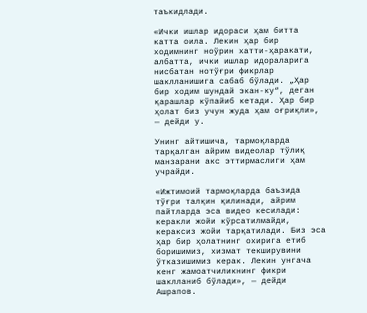таъкидлади.

«Ички ишлар идораси ҳам битта катта оила. Лекин ҳар бир ходимнинг ноўрин хатти-ҳаракати, албатта, ички ишлар идораларига нисбатан нотўғри фикрлар шаклланишига сабаб бўлади. „Ҳар бир ходим шундай экан-ку“, деган қарашлар кўпайиб кетади. Ҳар бир ҳолат биз учун жуда ҳам оғриқли», — дейди у.

Унинг айтишича, тармоқларда тарқалган айрим видеолар тўлиқ манзарани акс эттирмаслиги ҳам учрайди.

«Ижтимоий тармоқларда баъзида тўғри талқин қилинади, айрим пайтларда эса видео кесилади: керакли жойи кўрсатилмайди, кераксиз жойи тарқатилади. Биз эса ҳар бир ҳолатнинг охирига етиб боришимиз, хизмат текширувини ўтказишимиз керак. Лекин унгача кенг жамоатчиликнинг фикри шаклланиб бўлади», — дейди Ашрапов.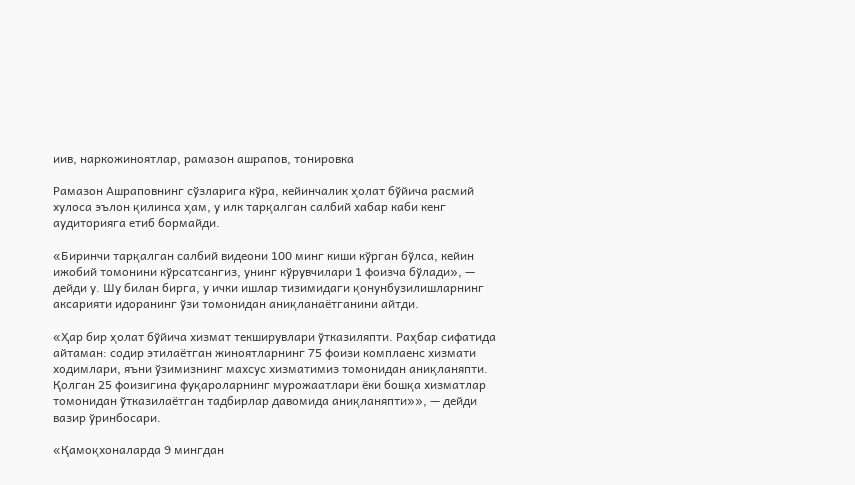иив, наркожиноятлар, рамазон ашрапов, тонировка

Рамазон Ашраповнинг сўзларига кўра, кейинчалик ҳолат бўйича расмий хулоса эълон қилинса ҳам, у илк тарқалган салбий хабар каби кенг аудиторияга етиб бормайди.

«Биринчи тарқалган салбий видеони 100 минг киши кўрган бўлса, кейин ижобий томонини кўрсатсангиз, унинг кўрувчилари 1 фоизча бўлади», — дейди у. Шу билан бирга, у ички ишлар тизимидаги қонунбузилишларнинг аксарияти идоранинг ўзи томонидан аниқланаётганини айтди.

«Ҳар бир ҳолат бўйича хизмат текширувлари ўтказиляпти. Раҳбар сифатида айтаман: содир этилаётган жиноятларнинг 75 фоизи комплаенс хизмати ходимлари, яъни ўзимизнинг махсус хизматимиз томонидан аниқланяпти. Қолган 25 фоизигина фуқароларнинг мурожаатлари ёки бошқа хизматлар томонидан ўтказилаётган тадбирлар давомида аниқланяпти»», — дейди вазир ўринбосари.

«Қамоқхоналарда 9 мингдан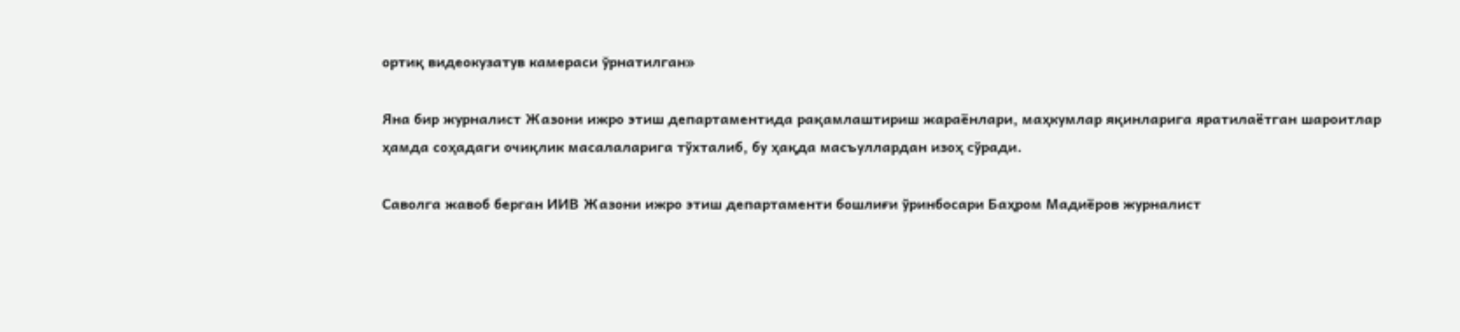ортиқ видеокузатув камераси ўрнатилган»

Яна бир журналист Жазони ижро этиш департаментида рақамлаштириш жараёнлари, маҳкумлар яқинларига яратилаётган шароитлар ҳамда соҳадаги очиқлик масалаларига тўхталиб, бу ҳақда масъуллардан изоҳ сўради.

Саволга жавоб берган ИИВ Жазони ижро этиш департаменти бошлиғи ўринбосари Баҳром Мадиёров журналист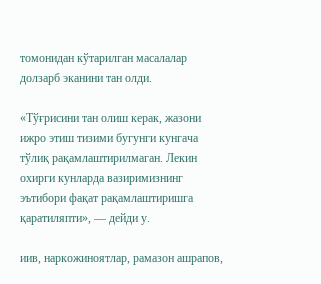томонидан кўтарилган масалалар долзарб эканини тан олди.

«Тўғрисини тан олиш керак, жазони ижро этиш тизими бугунги кунгача тўлиқ рақамлаштирилмаган. Лекин охирги кунларда вазиримизнинг эътибори фақат рақамлаштиришга қаратиляпти», — дейди у.

иив, наркожиноятлар, рамазон ашрапов,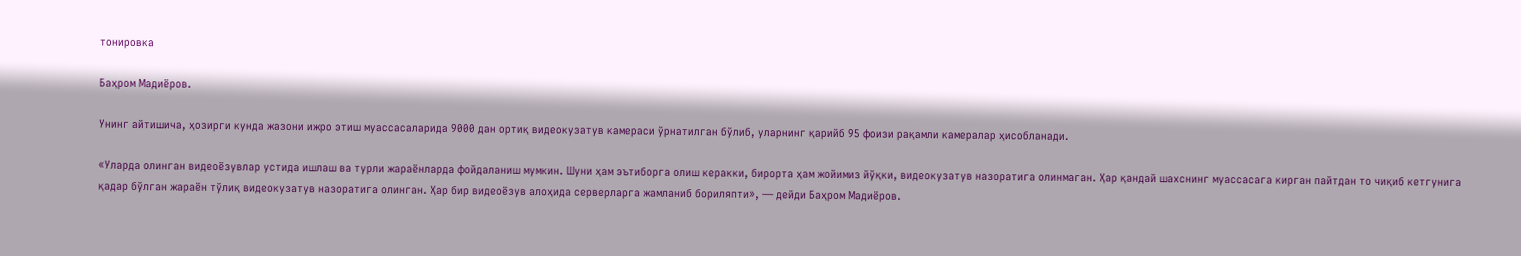тонировка

Баҳром Мадиёров.

Унинг айтишича, ҳозирги кунда жазони ижро этиш муассасаларида 9000 дан ортиқ видеокузатув камераси ўрнатилган бўлиб, уларнинг қарийб 95 фоизи рақамли камералар ҳисобланади.

«Уларда олинган видеоёзувлар устида ишлаш ва турли жараёнларда фойдаланиш мумкин. Шуни ҳам эътиборга олиш керакки, бирорта ҳам жойимиз йўқки, видеокузатув назоратига олинмаган. Ҳар қандай шахснинг муассасага кирган пайтдан то чиқиб кетгунига қадар бўлган жараён тўлиқ видеокузатув назоратига олинган. Ҳар бир видеоёзув алоҳида серверларга жамланиб бориляпти», — дейди Баҳром Мадиёров.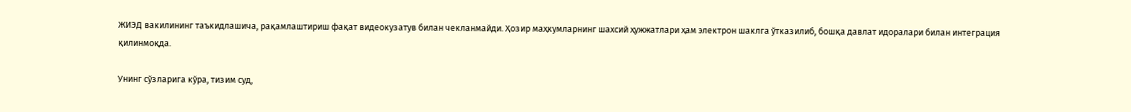ЖИЭД вакилининг таъкидлашича, рақамлаштириш фақат видеокузатув билан чекланмайди. Ҳозир маҳкумларнинг шахсий ҳужжатлари ҳам электрон шаклга ўтказилиб, бошқа давлат идоралари билан интеграция қилинмоқда.

Унинг сўзларига кўра, тизим суд,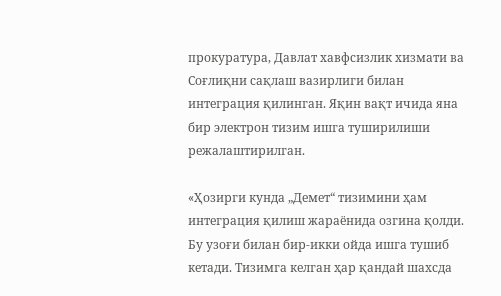прокуратура, Давлат хавфсизлик хизмати ва Соғлиқни сақлаш вазирлиги билан интеграция қилинган. Яқин вақт ичида яна бир электрон тизим ишга туширилиши режалаштирилган.

«Ҳозирги кунда „Демет“ тизимини ҳам интеграция қилиш жараёнида озгина қолди. Бу узоғи билан бир-икки ойда ишга тушиб кетади. Тизимга келган ҳар қандай шахсда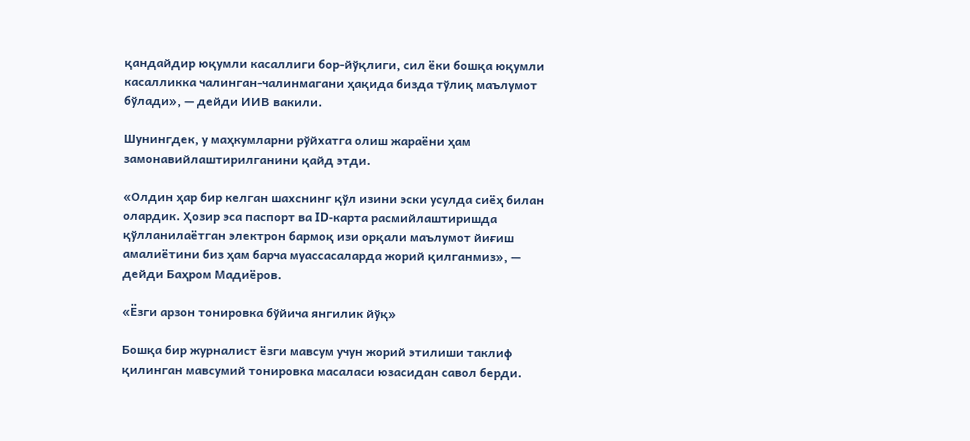қандайдир юқумли касаллиги бор-йўқлиги, сил ёки бошқа юқумли касалликка чалинган-чалинмагани ҳақида бизда тўлиқ маълумот бўлади», — дейди ИИВ вакили.

Шунингдек, у маҳкумларни рўйхатга олиш жараёни ҳам замонавийлаштирилганини қайд этди.

«Олдин ҳар бир келган шахснинг қўл изини эски усулда сиёҳ билан олардик. Ҳозир эса паспорт ва ID-карта расмийлаштиришда қўлланилаётган электрон бармоқ изи орқали маълумот йиғиш амалиётини биз ҳам барча муассасаларда жорий қилганмиз», — дейди Баҳром Мадиёров.

«Ёзги арзон тонировка бўйича янгилик йўқ»

Бошқа бир журналист ёзги мавсум учун жорий этилиши таклиф қилинган мавсумий тонировка масаласи юзасидан савол берди.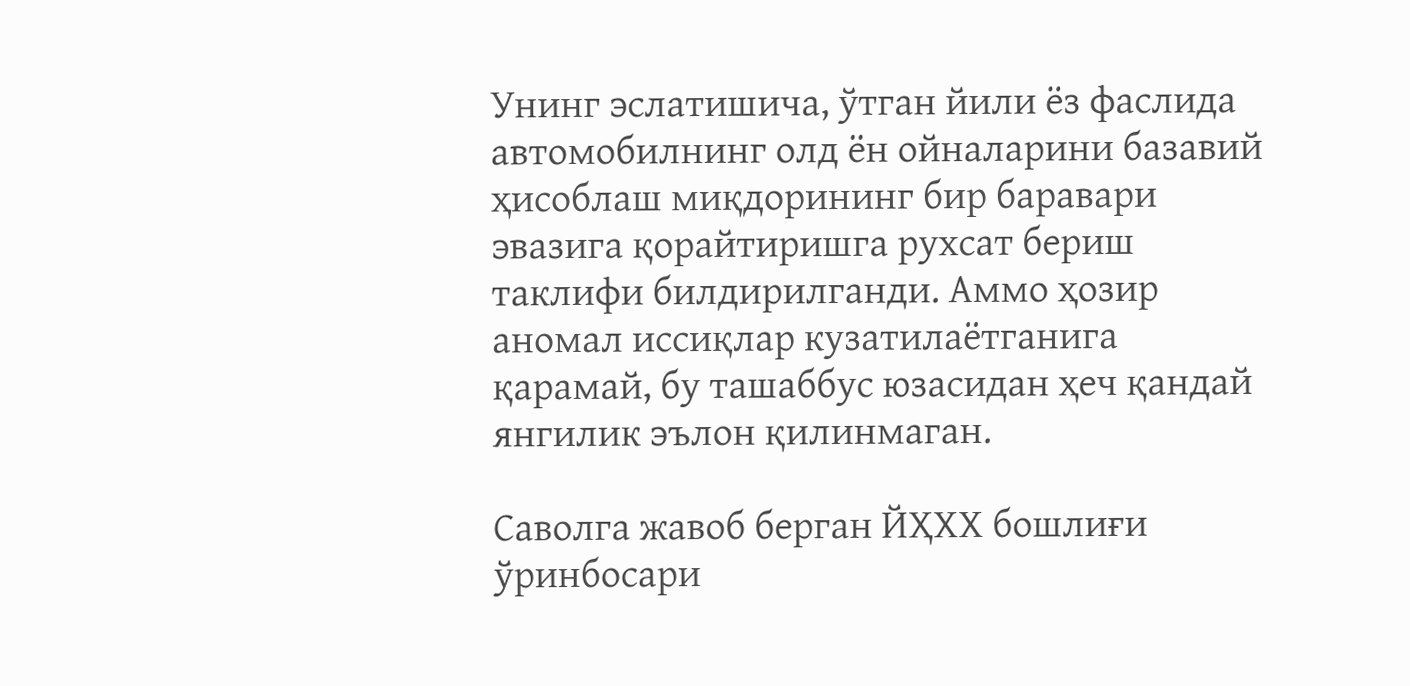Унинг эслатишича, ўтган йили ёз фаслида автомобилнинг олд ён ойналарини базавий ҳисоблаш миқдорининг бир баравари эвазига қорайтиришга рухсат бериш таклифи билдирилганди. Аммо ҳозир аномал иссиқлар кузатилаётганига қарамай, бу ташаббус юзасидан ҳеч қандай янгилик эълон қилинмаган.

Саволга жавоб берган ЙҲХХ бошлиғи ўринбосари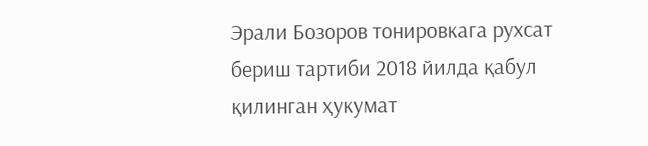Эрали Бозоров тонировкага рухсат бериш тартиби 2018 йилда қабул қилинган ҳукумат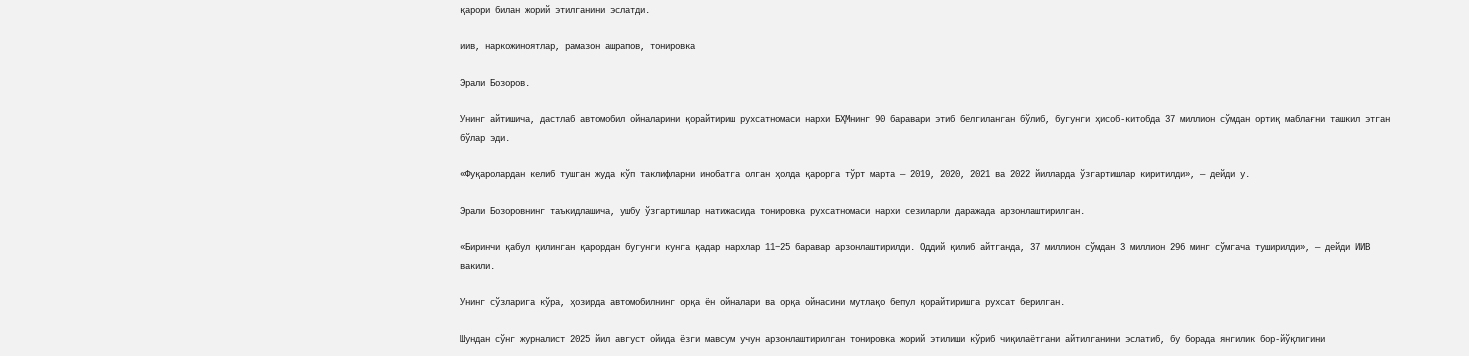қарори билан жорий этилганини эслатди.

иив, наркожиноятлар, рамазон ашрапов, тонировка

Эрали Бозоров.

Унинг айтишича, дастлаб автомобил ойналарини қорайтириш рухсатномаси нархи БҲМнинг 90 баравари этиб белгиланган бўлиб, бугунги ҳисоб-китобда 37 миллион сўмдан ортиқ маблағни ташкил этган бўлар эди.

«Фуқаролардан келиб тушган жуда кўп таклифларни инобатга олган ҳолда қарорга тўрт марта — 2019, 2020, 2021 ва 2022 йилларда ўзгартишлар киритилди», — дейди у.

Эрали Бозоровнинг таъкидлашича, ушбу ўзгартишлар натижасида тонировка рухсатномаси нархи сезиларли даражада арзонлаштирилган.

«Биринчи қабул қилинган қарордан бугунги кунга қадар нархлар 11−25 баравар арзонлаштирилди. Оддий қилиб айтганда, 37 миллион сўмдан 3 миллион 296 минг сўмгача туширилди», — дейди ИИВ вакили.

Унинг сўзларига кўра, ҳозирда автомобилнинг орқа ён ойналари ва орқа ойнасини мутлақо бепул қорайтиришга рухсат берилган.

Шундан сўнг журналист 2025 йил август ойида ёзги мавсум учун арзонлаштирилган тонировка жорий этилиши кўриб чиқилаётгани айтилганини эслатиб, бу борада янгилик бор-йўқлигини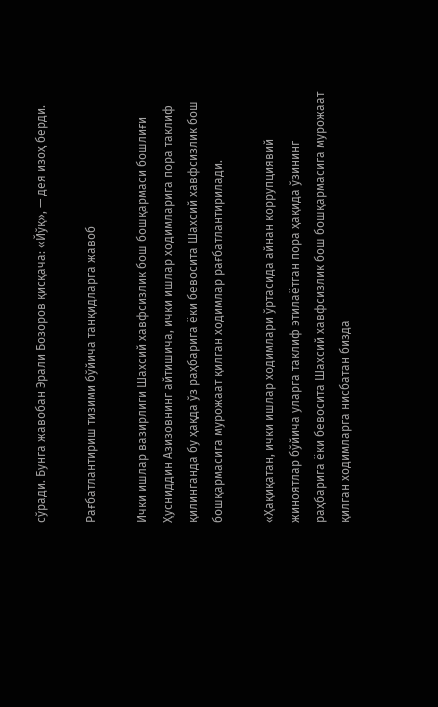сўради. Бунга жавобан Эрали Бозоров қисқача: «Йўқ», — дея изоҳ берди.

Рағбатлантириш тизими бўйича танқидларга жавоб

Ички ишлар вазирлиги Шахсий хавфсизлик бош бошқармаси бошлиғи Ҳусниддин Азизовнинг айтишича, ички ишлар ходимларига пора таклиф қилинганда бу ҳақда ўз раҳбарига ёки бевосита Шахсий хавфсизлик бош бошқармасига мурожаат қилган ходимлар рағбатлантирилади.

«Ҳақиқатан, ички ишлар ходимлари ўртасида айнан коррупциявий жиноятлар бўйича уларга таклиф этилаётган пора ҳақида ўзининг раҳбарига ёки бевосита Шахсий хавфсизлик бош бошқармасига мурожаат қилган ходимларга нисбатан бизда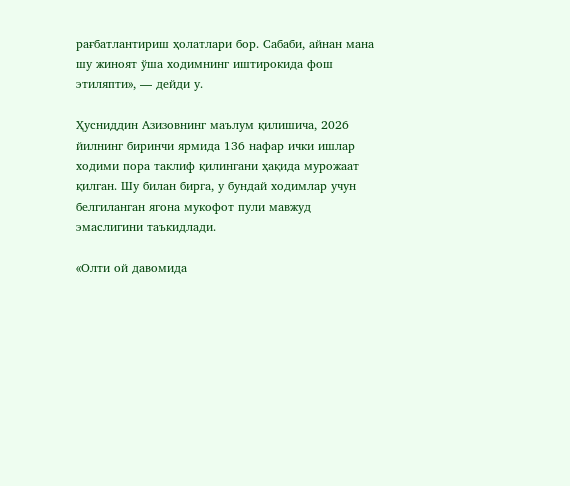рағбатлантириш ҳолатлари бор. Сабаби, айнан мана шу жиноят ўша ходимнинг иштирокида фош этиляпти», — дейди у.

Ҳусниддин Азизовнинг маълум қилишича, 2026 йилнинг биринчи ярмида 136 нафар ички ишлар ходими пора таклиф қилингани ҳақида мурожаат қилган. Шу билан бирга, у бундай ходимлар учун белгиланган ягона мукофот пули мавжуд эмаслигини таъкидлади.

«Олти ой давомида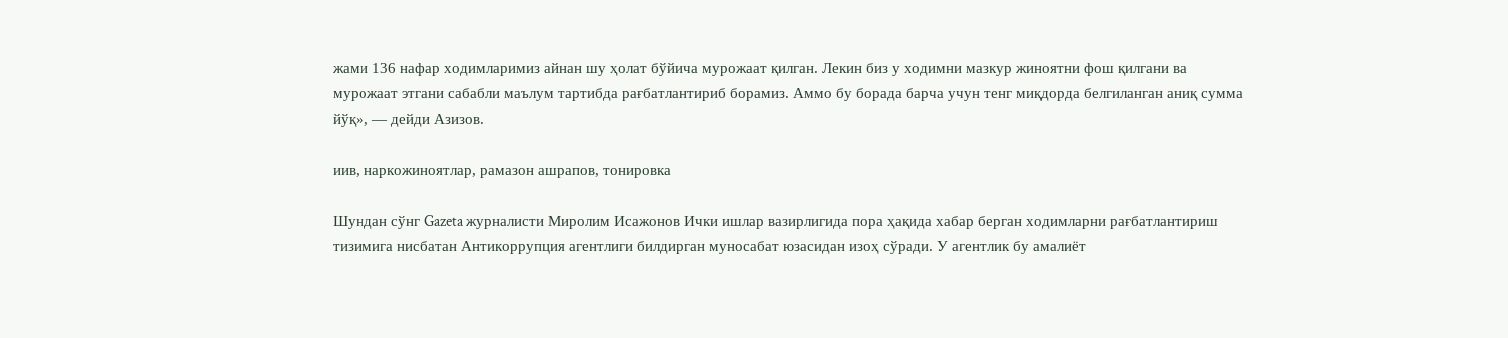жами 136 нафар ходимларимиз айнан шу ҳолат бўйича мурожаат қилган. Лекин биз у ходимни мазкур жиноятни фош қилгани ва мурожаат этгани сабабли маълум тартибда рағбатлантириб борамиз. Аммо бу борада барча учун тенг миқдорда белгиланган аниқ сумма йўқ», — дейди Азизов.

иив, наркожиноятлар, рамазон ашрапов, тонировка

Шундан сўнг Gazeta журналисти Миролим Исажонов Ички ишлар вазирлигида пора ҳақида хабар берган ходимларни рағбатлантириш тизимига нисбатан Антикоррупция агентлиги билдирган муносабат юзасидан изоҳ сўради. У агентлик бу амалиёт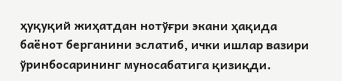ҳуқуқий жиҳатдан нотўғри экани ҳақида баёнот берганини эслатиб, ички ишлар вазири ўринбосарининг муносабатига қизиқди.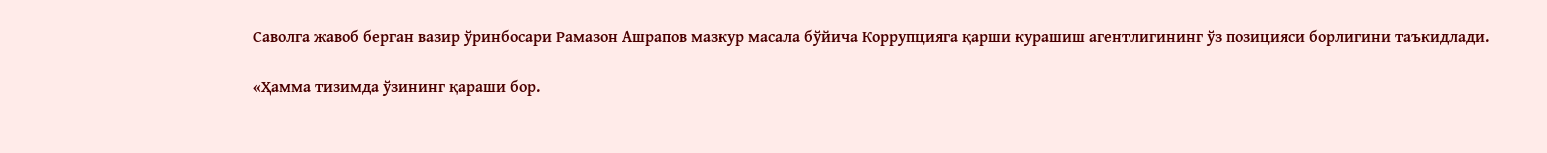Саволга жавоб берган вазир ўринбосари Рамазон Ашрапов мазкур масала бўйича Коррупцияга қарши курашиш агентлигининг ўз позицияси борлигини таъкидлади.

«Ҳамма тизимда ўзининг қараши бор.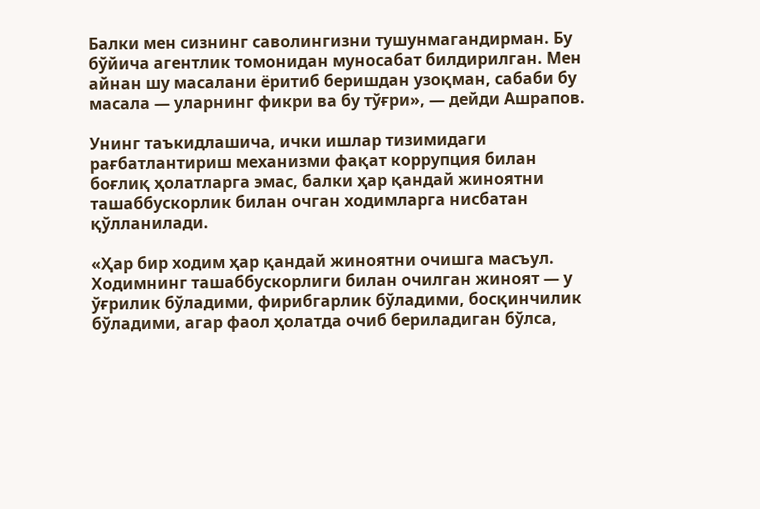Балки мен сизнинг саволингизни тушунмагандирман. Бу бўйича агентлик томонидан муносабат билдирилган. Мен айнан шу масалани ёритиб беришдан узоқман, сабаби бу масала — уларнинг фикри ва бу тўғри», — дейди Ашрапов.

Унинг таъкидлашича, ички ишлар тизимидаги рағбатлантириш механизми фақат коррупция билан боғлиқ ҳолатларга эмас, балки ҳар қандай жиноятни ташаббускорлик билан очган ходимларга нисбатан қўлланилади.

«Ҳар бир ходим ҳар қандай жиноятни очишга масъул. Ходимнинг ташаббускорлиги билан очилган жиноят — у ўғрилик бўладими, фирибгарлик бўладими, босқинчилик бўладими, агар фаол ҳолатда очиб бериладиган бўлса,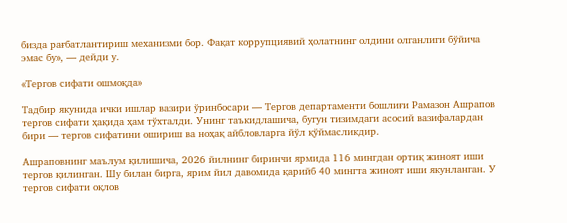бизда рағбатлантириш механизми бор. Фақат коррупциявий ҳолатнинг олдини олганлиги бўйича эмас бу», — дейди у.

«Тергов сифати ошмоқда»

Тадбир якунида ички ишлар вазири ўринбосари — Тергов департаменти бошлиғи Рамазон Ашрапов тергов сифати ҳақида ҳам тўхталди. Унинг таъкидлашича, бугун тизимдаги асосий вазифалардан бири — тергов сифатини ошириш ва ноҳақ айбловларга йўл қўймасликдир.

Ашраповнинг маълум қилишича, 2026 йилнинг биринчи ярмида 116 мингдан ортиқ жиноят иши тергов қилинган. Шу билан бирга, ярим йил давомида қарийб 40 мингта жиноят иши якунланган. У тергов сифати оқлов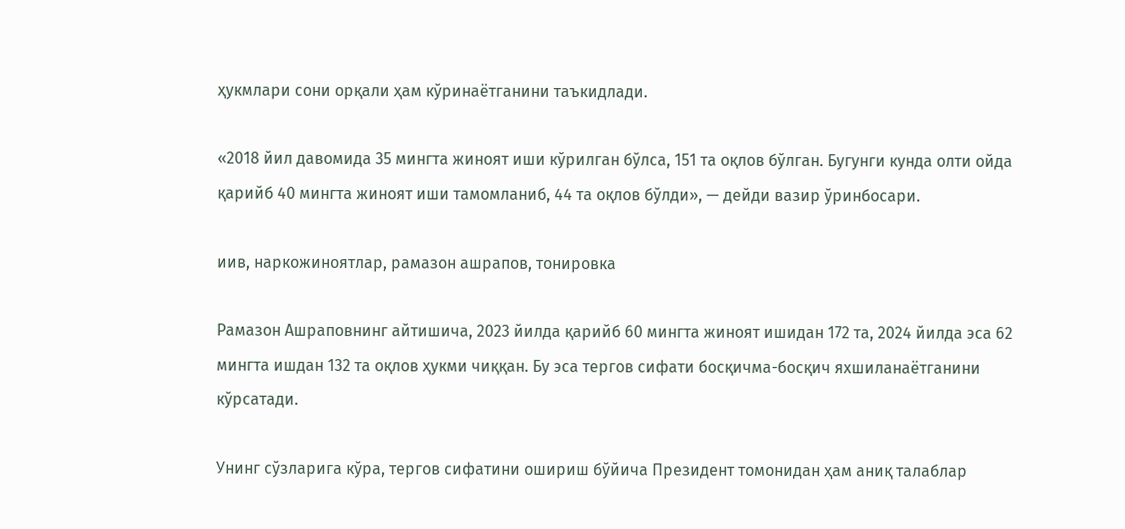ҳукмлари сони орқали ҳам кўринаётганини таъкидлади.

«2018 йил давомида 35 мингта жиноят иши кўрилган бўлса, 151 та оқлов бўлган. Бугунги кунда олти ойда қарийб 40 мингта жиноят иши тамомланиб, 44 та оқлов бўлди», — дейди вазир ўринбосари.

иив, наркожиноятлар, рамазон ашрапов, тонировка

Рамазон Ашраповнинг айтишича, 2023 йилда қарийб 60 мингта жиноят ишидан 172 та, 2024 йилда эса 62 мингта ишдан 132 та оқлов ҳукми чиққан. Бу эса тергов сифати босқичма-босқич яхшиланаётганини кўрсатади.

Унинг сўзларига кўра, тергов сифатини ошириш бўйича Президент томонидан ҳам аниқ талаблар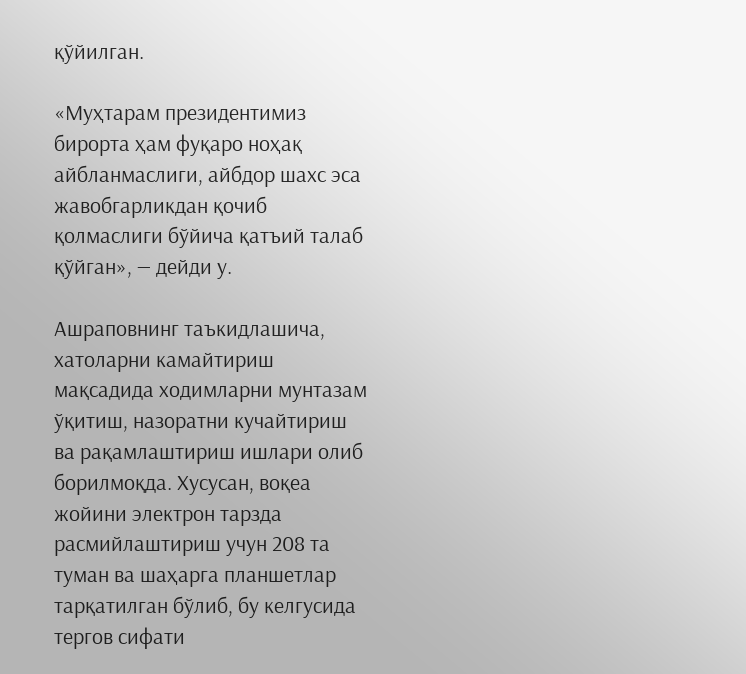қўйилган.

«Муҳтарам президентимиз бирорта ҳам фуқаро ноҳақ айбланмаслиги, айбдор шахс эса жавобгарликдан қочиб қолмаслиги бўйича қатъий талаб қўйган», — дейди у.

Ашраповнинг таъкидлашича, хатоларни камайтириш мақсадида ходимларни мунтазам ўқитиш, назоратни кучайтириш ва рақамлаштириш ишлари олиб борилмоқда. Хусусан, воқеа жойини электрон тарзда расмийлаштириш учун 208 та туман ва шаҳарга планшетлар тарқатилган бўлиб, бу келгусида тергов сифати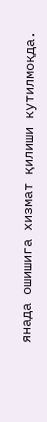янада ошишига хизмат қилиши кутилмоқда.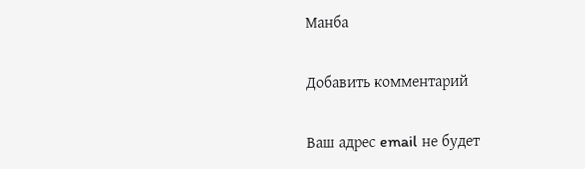Манба

Добавить комментарий

Ваш адрес email не будет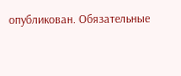опубликован. Обязательные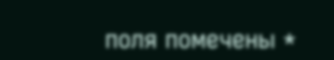поля помечены *